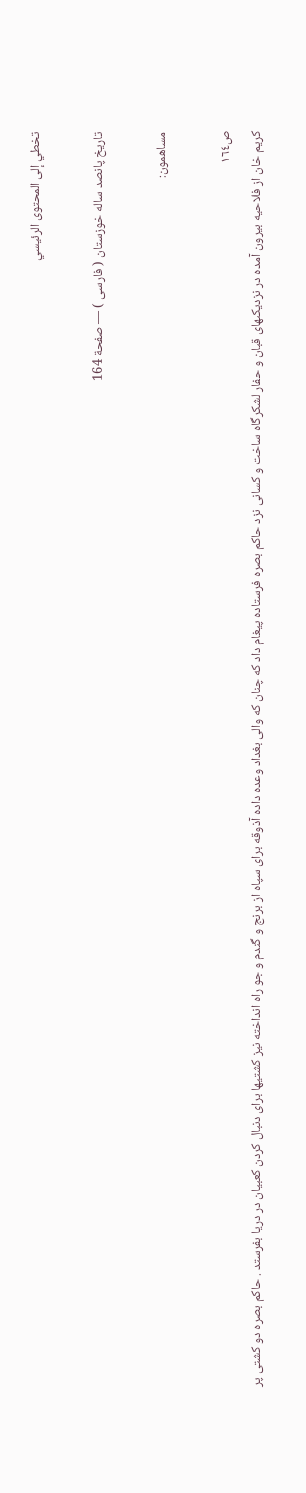تخطي إلى المحتوى الرئيسي

تاريخ پانصد ساله خوزستان ( فارسى ) — صفحة 164

مساهمون:

ص١٦٤
كريم خان از فلاحيه بيرون آمده در نزديكىهاى قبان و حفار لشكرگاه ساخت و كسانى نزد حاكم بصره فرستاده پيغام داد كه چنان كه والى بغداد وعده داده آذوقه براى سپاه از برنج و گندم و جو راه انداخته نيز كشتيها براى دنبال كردن كعبيان در دريا بفرستد . حاكم بصره دو كشتى پر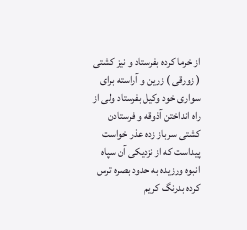از خرما كرده بفرستاد و نيز كشتى ( زورقى ) زرين و آراسته براى سوارى خود وكيل بفرستاد ولى از راه انداختن آذوقه و فرستادن كشتى سرباز زده عذر خواست پيداست كه از نزديكى آن سپاه انبوه ورزيده به حدود بصره ترس كرده بدرنگ كريم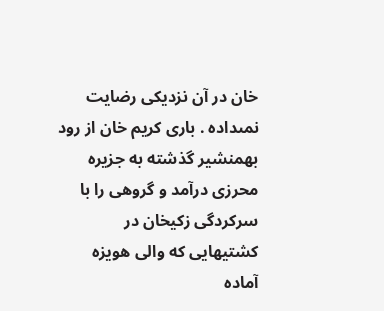خان در آن نزديكى رضايت نمىداده . بارى كريم خان از رود بهمنشير گذشته به جزيره محرزى درآمد و گروهى را با سركردگى زكيخان در كشتيهايى كه والى هويزه آماده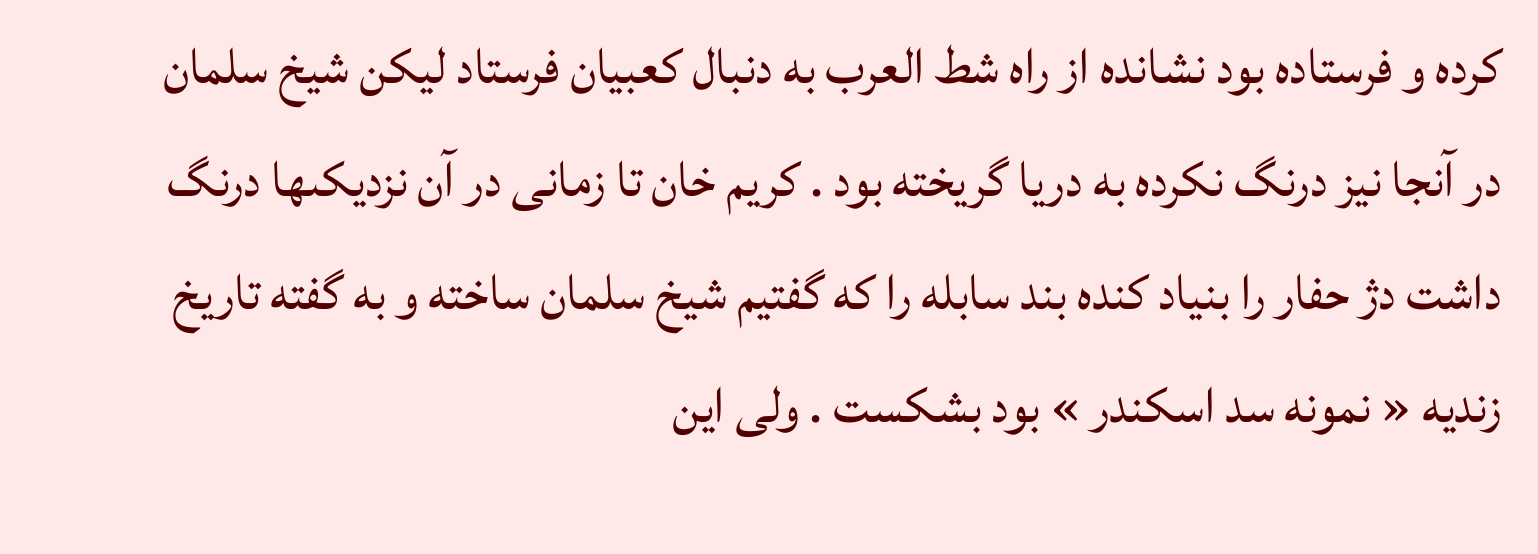كرده و فرستاده بود نشانده از راه شط العرب به دنبال كعبيان فرستاد ليكن شيخ سلمان در آنجا نيز درنگ نكرده به دريا گريخته بود . كريم خان تا زمانى در آن نزديكىها درنگ داشت دژ حفار را بنياد كنده بند سابله را كه گفتيم شيخ سلمان ساخته و به گفته تاريخ زنديه « نمونه سد اسكندر » بود بشكست . ولى اين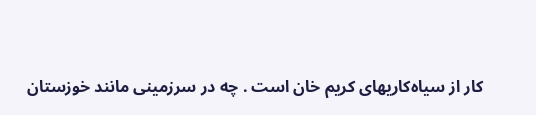كار از سياه‌كاريهاى كريم خان است . چه در سرزمينى مانند خوزستان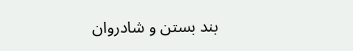بند بستن و شادروان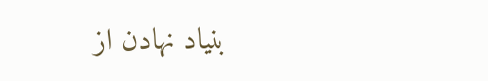بنياد نهادن از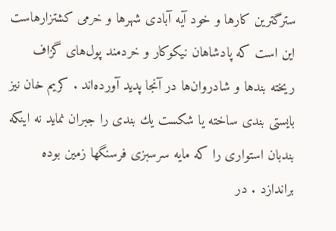سترگترين كارها و خود آيه آبادى شهرها و خرمى كشتزارهاست اين است كه پادشاهان نيكوكار و خردمند پول‌هاى گزاف ريخته بندها و شادروان‌ها در آنجا پديد آورده‌اند . كريم خان نيز بايستى بندى ساخته يا شكست يك بندى را جبران نمايد نه اينكه بندبان استوارى را كه مايه سرسبزى فرسنگها زمين بوده براندازد . در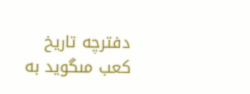دفترچه تاريخ كعب مىگويد به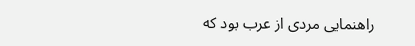راهنمايى مردى از عرب بود كه